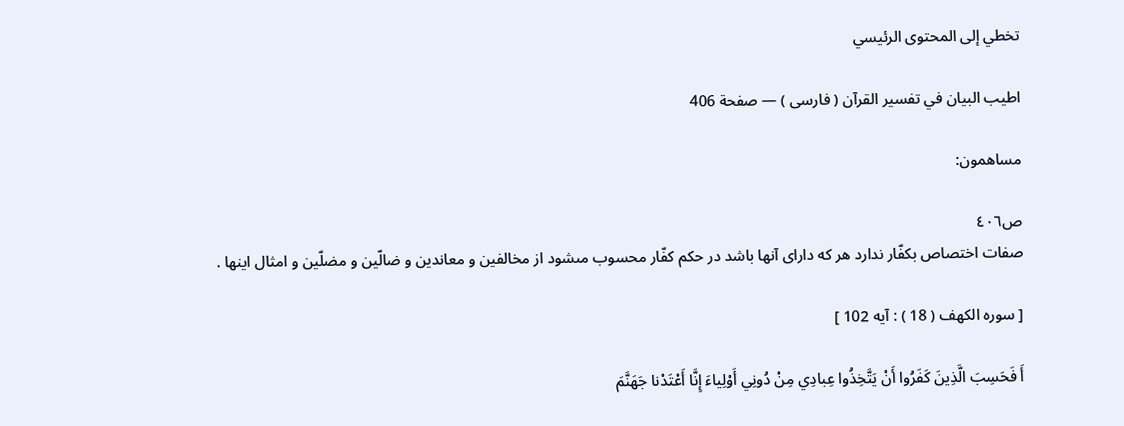تخطي إلى المحتوى الرئيسي

اطيب البيان في تفسير القرآن ( فارسى ) — صفحة 406

مساهمون:

ص٤٠٦
صفات اختصاص بكفّار ندارد هر كه داراى آنها باشد در حكم كفّار محسوب مىشود از مخالفين و معاندين و ضالّين و مضلّين و امثال اينها .

[ سوره الكهف ( 18 ) : آيه 102 ]

أَ فَحَسِبَ الَّذِينَ كَفَرُوا أَنْ يَتَّخِذُوا عِبادِي مِنْ دُونِي أَوْلِياءَ إِنَّا أَعْتَدْنا جَهَنَّمَ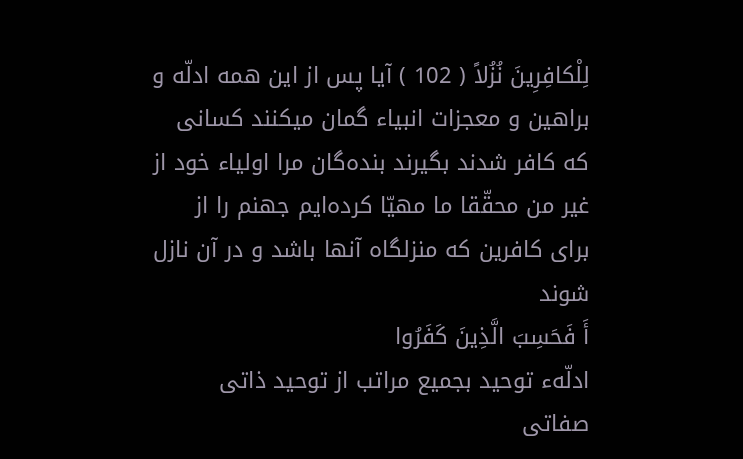لِلْكافِرِينَ نُزُلاً ( 102 ) آيا پس از اين همه ادلّه و براهين و معجزات انبياء گمان ميكنند كسانى كه كافر شدند بگيرند بنده‌گان مرا اولياء خود از غير من محقّقا ما مهيّا كرده‌ايم جهنم را از براى كافرين كه منزلگاه آنها باشد و در آن نازل شوند
أَ فَحَسِبَ الَّذِينَ كَفَرُوا
ادلّهء توحيد بجميع مراتب از توحيد ذاتى صفاتى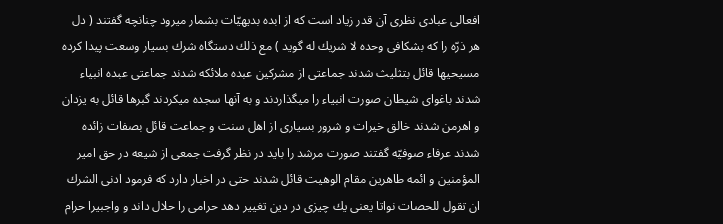افعالى عبادى نظرى آن قدر زياد است كه از ابده بديهيّات بشمار ميرود چنانچه گفتند ( دل هر ذرّه را كه بشكافى وحده لا شريك له گويد ) مع ذلك دستگاه شرك بسيار وسعت پيدا كرده مسيحيها قائل بتثليث شدند جماعتى از مشركين عبده ملائكه شدند جماعتى عبده انبياء شدند باغواى شيطان صورت انبياء را ميگذاردند و به آنها سجده ميكردند گبرها قائل به يزدان و اهرمن شدند خالق خيرات و شرور بسيارى از اهل سنت و جماعت قائل بصفات زائده شدند عرفاء صوفيّه گفتند صورت مرشد را بايد در نظر گرفت جمعى از شيعه در حق امير المؤمنين و ائمه طاهرين مقام الوهيت قائل شدند حتى در اخبار دارد كه فرمود ادنى الشرك ان تقول للحصات نواتا يعنى يك چيزى در دين تغيير دهد حرامى را حلال داند و واجبيرا حرام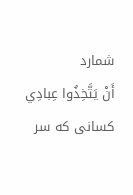شمارد
أَنْ يَتَّخِذُوا عِبادِي
كسانى كه سر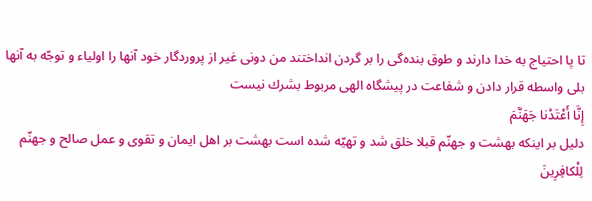تا پا احتياج به خدا دارند و طوق بنده‌گى را بر گردن انداختند من دونى غير از پروردگار خود آنها را اولياء و توجّه به آنها بلى واسطه قرار دادن و شفاعت در پيشگاه الهى مربوط بشرك نيست
إِنَّا أَعْتَدْنا جَهَنَّمَ
دليل بر اينكه بهشت و جهنّم قبلا خلق شد و تهيّه شده است بهشت بر اهل ايمان و تقوى و عمل صالح و جهنّم
لِلْكافِرِينَ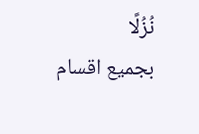نُزُلًا
بجميع اقسام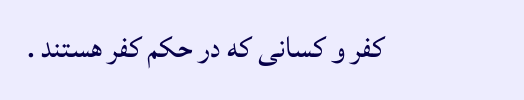كفر و كسانى كه در حكم كفر هستند .